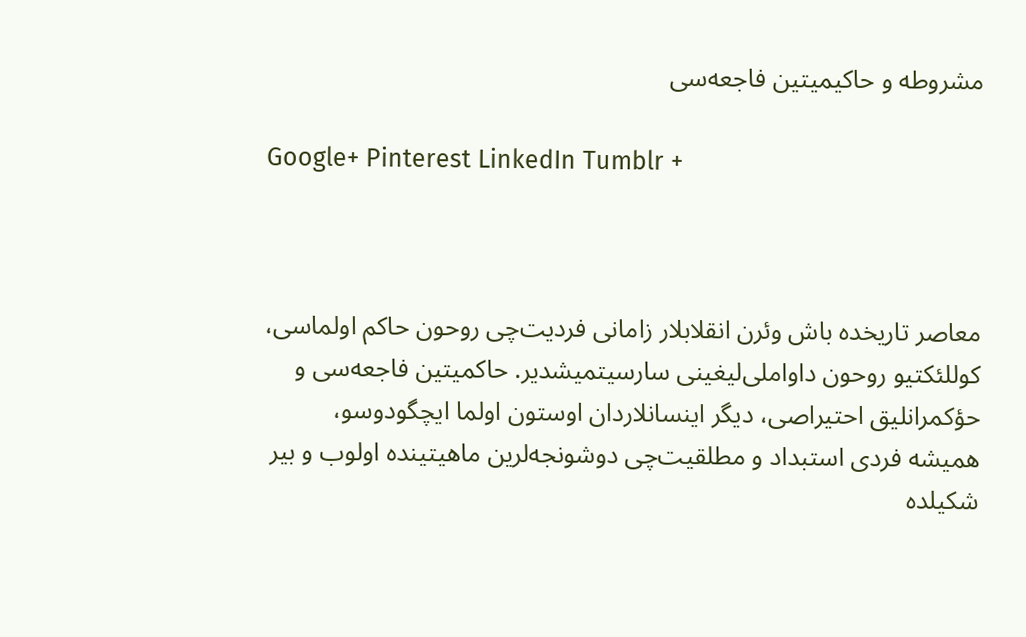مشروطه و حاکیمیتین فاجعه‌سی

Google+ Pinterest LinkedIn Tumblr +



معاصر تاریخده باش وئرن انقلابلار زامانی فردیت‌چی روحون حاکم اولماسی، کوللئکتیو روحون داواملی‌لیغینی سارسیتمیشدیر. حاکمیتین فاجعه‌سی و حؤکمرانلیق احتیراصی، دیگر اینسانلاردان اوستون اولما ایچگودوسو، همیشه فردی استبداد و مطلقیت‌چی دوشونجه‌لرین ماهیتینده اولوب و بیر شکیلده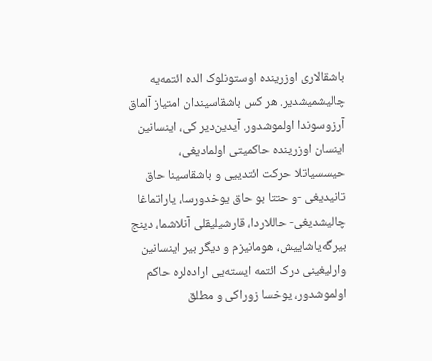باشقالاری اوزرینده اوستونلوک الده ائتمه‌یه چالیشمیشدیر. هر کس باشقاسیندان امتیاز آلماق آرزوسوندا اولموشدور. آیدین‌دیر کی، اینسانین اینسان اوزرینده حاکمیتی اولمادیغی، حیسسیاتلا حرکت ائتدییی و باشقاسینا حاق تانیدیغی -و حتتا بو حاق یوخدورسا، یاراتماغا چالیشدیغی- حاللاردا، قارشیلیقلی آنلاشما، دینج بیرگه‌یاشاییش، هومانیزم و دیگر بیر اینسانین وارلیغینی درک ائتمه ایسته‌یی اراده‌لره حاکم اولموشدور، یوخسا زوراکی و مطلق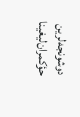دوشونجه‌لرین حؤکمران‌لیغینا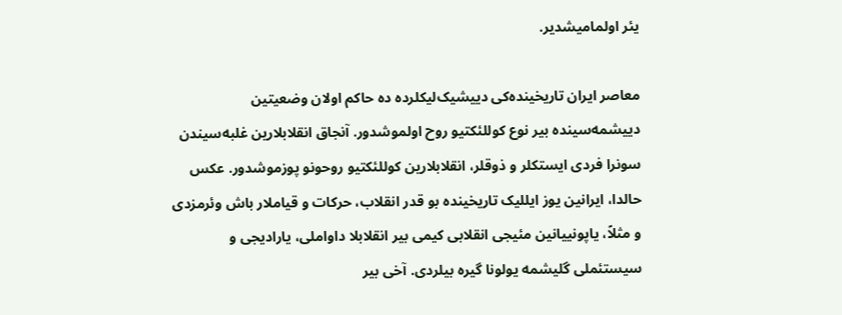یئر اولمامیشدیر.

معاصر ایران تاریخینده‌کی دییشیک‌لیکلرده ده حاکم اولان وضعیتین دییشمه‌سینده بیر نوع کوللئکتیو روح اولموشدور. آنجاق انقلابلارین غلبه‌سیندن سونرا فردی ایستکلر و ذوقلر، انقلابلارین کوللئکتیو روحونو پوزموشدور. عکس حالدا، ایرانین یوز ایللیک تاریخینده بو قدر انقلاب، حرکات و قیاملار باش وئرمزدی و مثلاً، یاپونییانین مئیجی انقلابی کیمی بیر انقلابلا داواملی، یارادیجی و سیستئملی گلیشمه یولونا گیره بیلردی. آخی بیر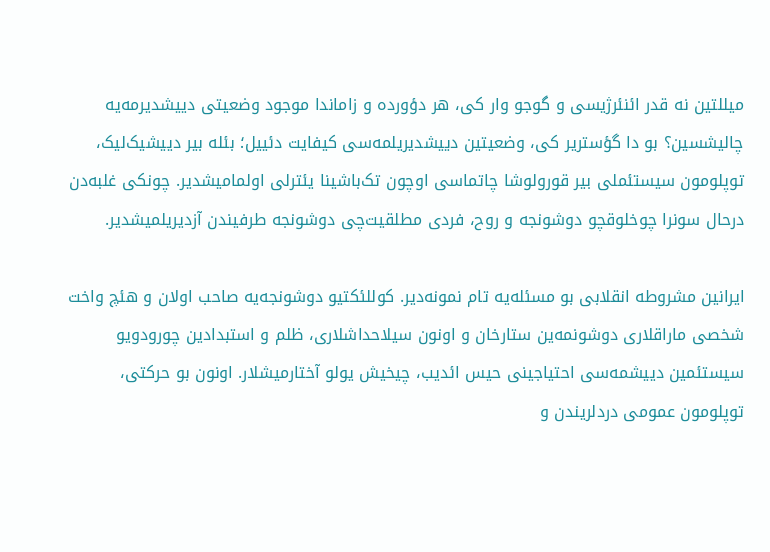میللتین نه قدر ائنئرژیسی و گوجو وار کی، هر دؤورده و زاما‌ندا موجود وضعیتی دییشدیرمه‌یه چالیشسین؟ بو دا گؤستریر کی، وضعیتین دییشدیریلمه‌سی کیفایت دئییل؛ بئله بیر دییشیک‌لیک، توپلومون سیستئملی بیر قورولوشا چاتماسی اوچون تک‌باشینا یئترلی اولمامیشدیر. چونکی غلبه‌دن درحال سونرا چوخلوقچو دوشونجه و روح، فردی مطلقیت‌چی دوشونجه طرفیندن آزدیریلمیشدیر.

ایرانین مشروطه انقلابی بو مسئله‌یه تام نمونه‌دیر. کوللئکتیو دوشونجه‌یه صاحب اولان و هئچ واخت شخصی ماراقلاری دوشونمه‌ین ستارخان و اونون سیلاحداشلاری، ظلم و استبدادین چورودویو سیستئمین دییشمه‌سی احتیاجینی حیس ائدیب، چیخیش یولو آختارمیشلار. اونون بو حرکتی، توپلومون عمومی دردلریندن و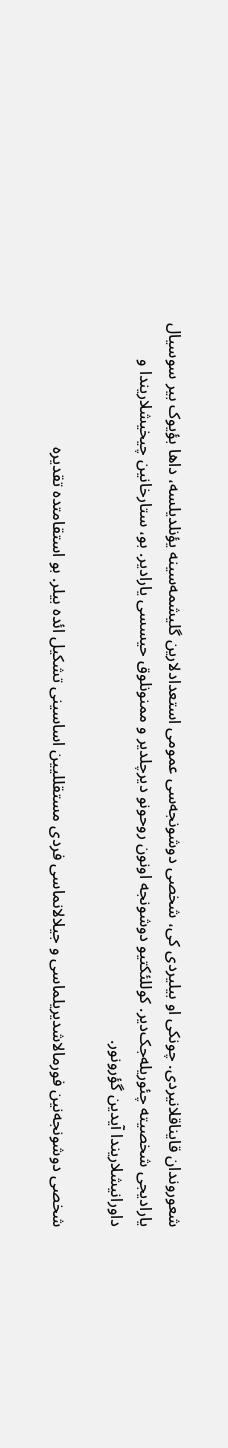شعوروندان قایناقلانیردی. چونکی او بیلیردی کی، شخصی دوشونجه‌سی عمومی استعدادلارین گلیشمه‌سینه یؤنلدیلسه، داها بؤیوک بیر سوسیال یارادیجی شخصیته چئوریله‌جک‌دیر. کوللئکتیو دوشونجه اونون روحونو دیرچلدیر و ممنونلوق حیسسی یارادیر. بو، ستارخانین چیخیشلاریندا و داورانیشلاریندا آیدین گؤرونور.

شخصی دوشونجه‌نین فورمالاشدیریلماسی و جیلالانماسی فردی مستقللیین اساسینی تشکیل ائده بیلر. بو استقامتده تقدیره‌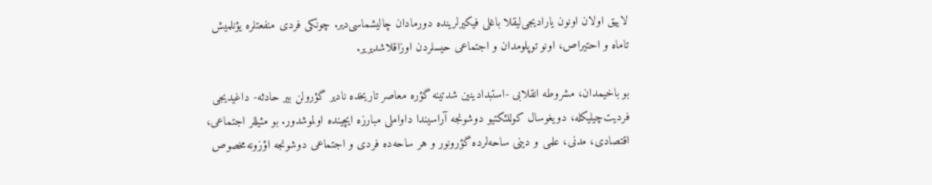لاییق اولان اونون یارادیجی‌لیقلا باغلی فیکیرلرینده دورمادان چالیشماسی‌دیر. چونکی فردی منفعتلره یؤنلمیش تاماه و احتیراص، اونو توپلومدان و اجتماعی حیسلردن اوزاقلاشدیریر.

بو باخیمدان، مشروطه انقلابی -استبدادینین شدتینه گؤره معاصر تاریخده نادیر گؤرولن بیر حادثه- داغیدیجی فردیت‌چیلیکله، دویغوسال کوللئکتیو دوشونجه آراسیندا داواملی مبارزه ایچینده اولموشدور. بو مئیللر اجتماعی، اقتصادی، مدنی، علمی و دینی ساحه‌لرده گؤرونور و هر ساحه‌ده فردی و اجتماعی دوشونجه اؤزونه‌مخصوص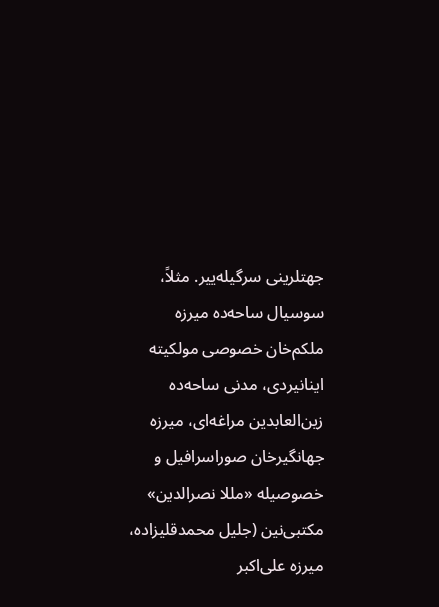جهتلرینی سرگیله‌ییر. مثلاً، سوسیال ساحه‌ده میرزه ملکم‌خان خصوصی مولکیته اینانیردی، مدنی ساحه‌ده زین‌العابدین مراغه‌ای، میرزه جهانگیرخان صوراسرافیل و خصوصیله «مللا نصرالدین» مکتبی‌نین (جلیل محمدقلیزاده، میرزه علی‌اکبر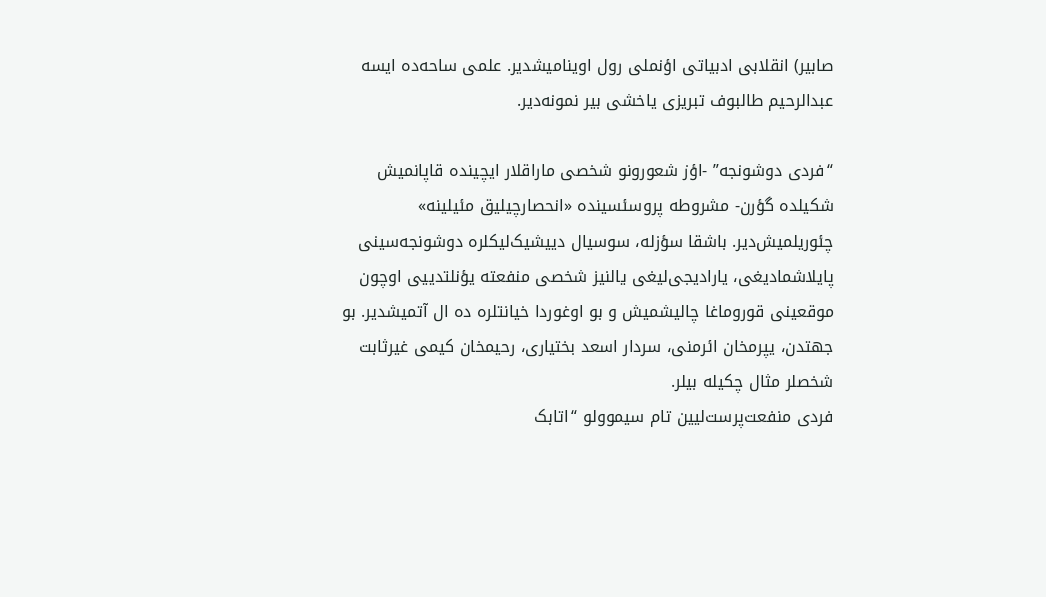صابیر) انقلابی ادبیاتی اؤنملی رول اوینامیشدیر. علمی ساحه‌ده ایسه عبدالرحیم طالبوف تبریزی یاخشی بیر نمونه‌دیر.

“فردی دوشونجه” -اؤز شعورونو شخصی ماراقلار ایچینده قاپانمیش شکیلده گؤرن- مشروطه پروسئسینده «انحصارچیلیق مئیلینه» چئوریلمیش‌دیر. باشقا سؤزله، سوسیال دییشیک‌لیکلره دوشونجه‌سینی پایلاشمادیغی، یارادیجی‌لیغی یالنیز شخصی منفعته یؤنلتدییی اوچون موقعینی قوروماغا چالیشمیش و بو اوغوردا خیانتلره ده ال آتمیشدیر. بو جهتدن، یپرمخان ائرمنی، سردار اسعد بختیاری، رحیمخان کیمی غیرثابت شخصلر مثال چکیله بیلر.
فردی منفعت‌پرست‌لیین تام سیموولو “اتابک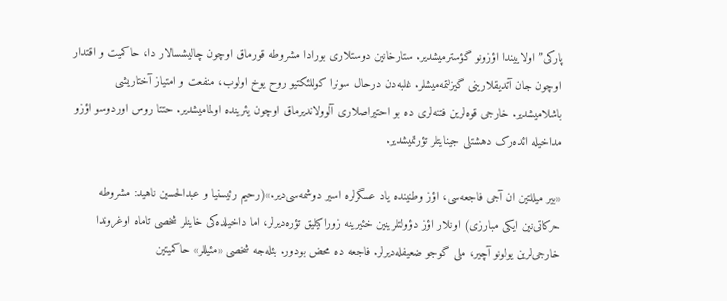پارکی” اولاییندا اؤزونو گؤسترمیشدیر. ستارخانین دوستلاری بورادا مشروطه قورماق اوچون چالیشسالار دا، حاکمیت و اقتدار اوچون جان آتدیقلارینی گیزلتمه‌میشلر. غلبه‌دن درحال سونرا کوللئکتیو روح یوخ اولوب، منفعت و امتیاز آختاریشی باشلامیشدیر. خارجی قوه‌لرین فتنه‌لری ده بو احتیراصلاری آلوولاندیرماق اوچون یئرینده اولمامیشدیر. حتتا روس اوردوسو اؤزو مداخیله ائده‌‌رک دهشتلی جینایتلر تؤرتمیشدیر.

«بیر میللتین ان آجی فاجعه‌سی، اؤز وطنینده یاد عسگرلره اسیر دوشمه‌سی‌دیر.»(رحیم رئیسنیا و عبدالحسین ناهید: مشروطه حرکاتی‌نین ایکی مبارزی) اونلار اؤز دؤولتلرینین خئیرینه زوراکیلیق تؤره‌دیرلر، اما داخیلده‌کی خاینلر شخصی تاماه اوغروندا خارجی‌لرین یولونو آچیر، ملی گوجو ضعیفله‌دیرلر. فاجعه ده محض بودور. بئله‌جه شخصی «مئیللر» حاکمیتین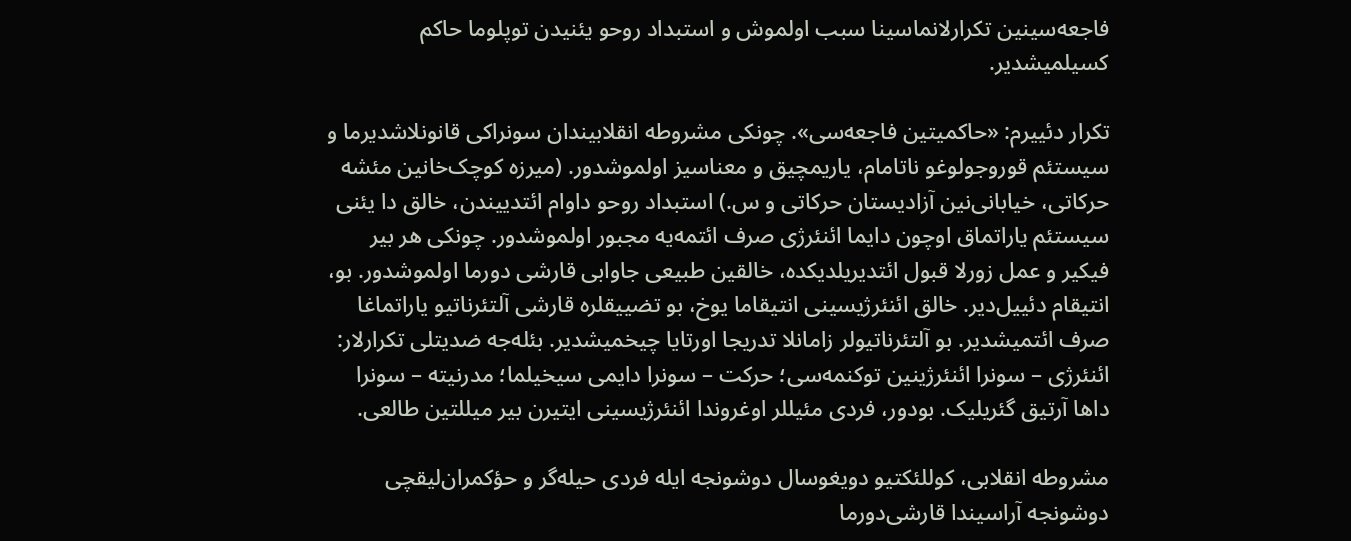فاجعه‌سینین تکرارلانماسینا سبب اولموش و استبداد روحو یئنیدن توپلوما حاکم کسیلمیشدیر.

تکرار دئییرم: «حاکمیتین فاجعه‌سی». چونکی مشروطه انقلابیندان سونراکی قانونلاشدیرما و سیستئم قوروجولوغو ناتامام، یاریمچیق و معناسیز اولموشدور. (میرزه کوچک‌خانین مئشه حرکاتی، خیابانی‌نین آزادیستان حرکاتی و س.) استبداد روحو داوام ائتدییندن، خالق دا یئنی سیستئم یاراتماق اوچون دایما ائنئرژی صرف ائتمه‌یه مجبور اولموشدور. چونکی هر بیر فیکیر و عمل زورلا قبول ائتدیریلدیکده، خالقین طبیعی جاوابی قارشی دورما اولموشدور. بو، انتیقام دئییل‌دیر. خالق ائنئرژیسینی انتیقاما یوخ، بو تضییقلره قارشی آلتئرناتیو یاراتماغا صرف ائتمیشدیر. بو آلتئرناتیولر زامانلا تدریجا اورتایا چیخمیشدیر. بئله‌جه ضدیتلی تکرارلار: ائنئرژی – سونرا ائنئرژینین توکنمه‌سی؛ حرکت – سونرا دایمی سیخیلما؛ مدرنیته – سونرا داها آرتیق گئریلیک. بودور، فردی مئیللر اوغروندا ائنئرژیسینی ایتیر‌ن بیر میللتین طالعی.

مشروطه انقلابی، کوللئکتیو دویغوسال دوشونجه ایله فردی حیله‌گر و حؤکمران‌لیقچی دوشونجه آراسیندا قارشی‌دورما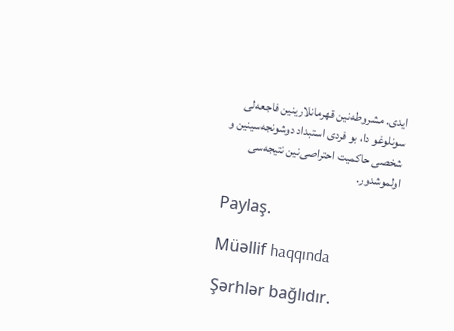ایدی. مشروطه‌نین قهرمانلارینین فاجعه‌لی سونلوغو دا، بو فردی استبداد دوشونجه‌سینین و شخصی حاکمیت احتراصی‌نین نتیجه‌سی اولموشدور.

Paylaş.

Müəllif haqqında

Şərhlər bağlıdır.